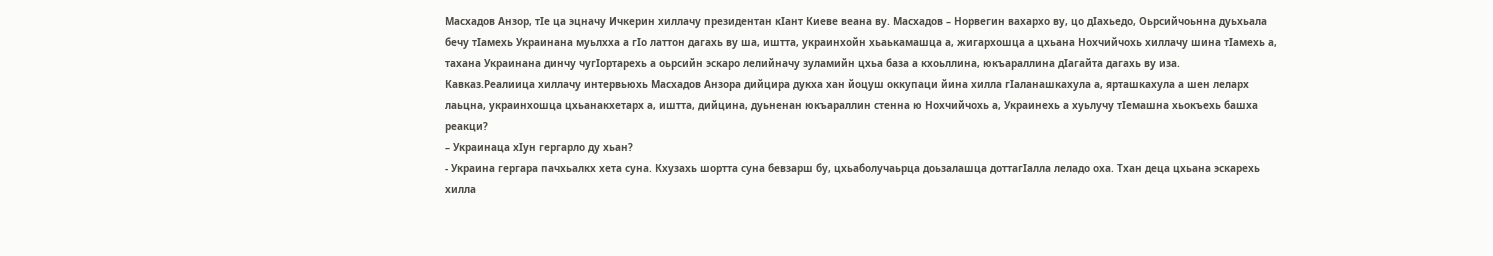Масхадов Анзор, тIе ца эцначу Ичкерин хиллачу президентан кIант Киеве веана ву. Масхадов – Норвегин вахархо ву, цо дIахьедо, Оьрсийчоьнна дуьхьала бечу тIамехь Украинана муьлхха а гIо латтон дагахь ву ша, иштта, украинхойн хьаькамашца а, жигархошца а цхьана Нохчийчохь хиллачу шина тIамехь а, тахана Украинана динчу чугIортарехь а оьрсийн эскаро лелийначу зуламийн цхьа база а кхоьллина, юкъараллина дIагайта дагахь ву иза.
Кавказ.Реалиица хиллачу интервьюхь Масхадов Анзора дийцира дукха хан йоцуш оккупаци йина хилла гIаланашкахула а, ярташкахула а шен леларх лаьцна, украинхошца цхьанакхетарх а, иштта, дийцина, дуьненан юкъараллин стенна ю Нохчийчохь а, Украинехь а хуьлучу тIемашна хьокъехь башха реакци?
– Украинаца хIун гергарло ду хьан?
- Украина гергара пачхьалкх хета суна. Кхузахь шортта суна бевзарш бу, цхьаболучаьрца доьзалашца доттагIалла леладо оха. Тхан деца цхьана эскарехь хилла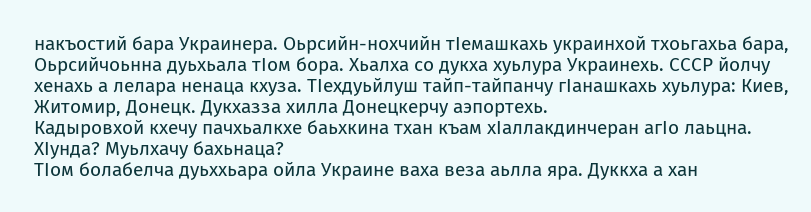накъостий бара Украинера. Оьрсийн-нохчийн тIемашкахь украинхой тхоьгахьа бара, Оьрсийчоьнна дуьхьала тIом бора. Хьалха со дукха хуьлура Украинехь. СССР йолчу хенахь а лелара ненаца кхуза. ТIехдуьйлуш тайп-тайпанчу гIанашкахь хуьлура: Киев, Житомир, Донецк. Дукхазза хилла Донецкерчу аэпортехь.
Кадыровхой кхечу пачхьалкхе баьхкина тхан къам хIаллакдинчеран агIо лаьцна. ХIунда? Муьлхачу бахьнаца?
ТIом болабелча дуьххьара ойла Украине ваха веза аьлла яра. Дуккха а хан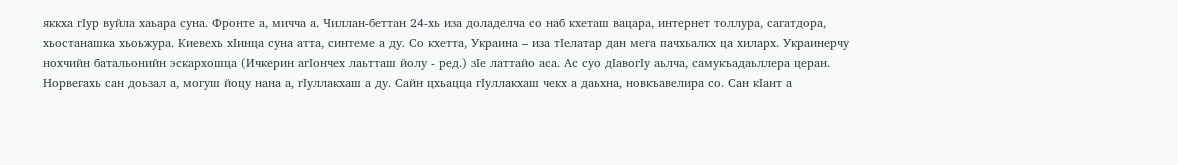яккха гIур вуйла хаьара суна. Фронте а, мичча а. Чиллан-беттан 24-хь иза доладелча со наб кхеташ вацара, интернет толлура, сагатдора, хьостанашка хьоьжура. Киевехь хIинца суна атта, синтеме а ду. Со кхетта, Украина – иза тIелатар дан мега пачхьалкх ца хиларх. Украинерчу нохчийн батальонийн эскархошца (Ичкерин агIончех лаьтташ йолу - ред.) зIе латтайо аса. Ас суо дIавогIу аьлча, самукъадаьллера церан.
Норвегахь сан доьзал а, могуш йоцу нана а, гIуллакхаш а ду. Сайн цхьацца гIуллакхаш чекх а даьхна, новкъавелира со. Сан кIант а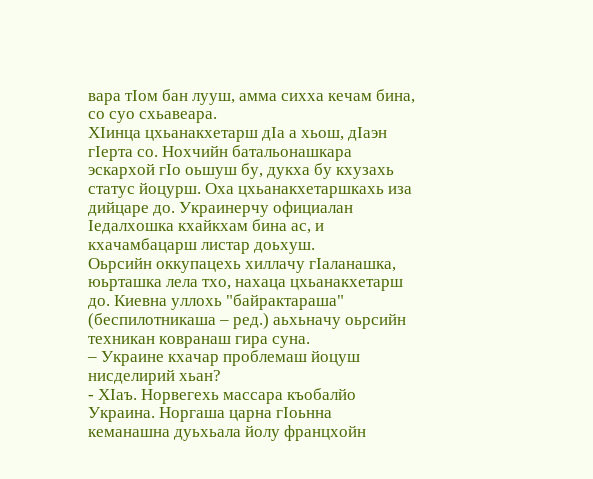вара тIом бан лууш, амма сихха кечам бина, со суо схьавеара.
ХIинца цхьанакхетарш дIа а хьош, дIаэн гIерта со. Нохчийн батальонашкара эскархой гIо оьшуш бу, дукха бу кхузахь статус йоцурш. Оха цхьанакхетаршкахь иза дийцаре до. Украинерчу официалан Iедалхошка кхайкхам бина ас, и кхачамбацарш листар доьхуш.
Оьрсийн оккупацехь хиллачу гIаланашка, юьрташка лела тхо, нахаца цхьанакхетарш до. Киевна уллохь "байрактараша" (беспилотникаша – ред.) аьхьначу оьрсийн техникан ковранаш гира суна.
– Украине кхачар проблемаш йоцуш нисделирий хьан?
- ХIаъ. Норвегехь массара къобалйо Украина. Норгаша царна гIоьнна кеманашна дуьхьала йолу францхойн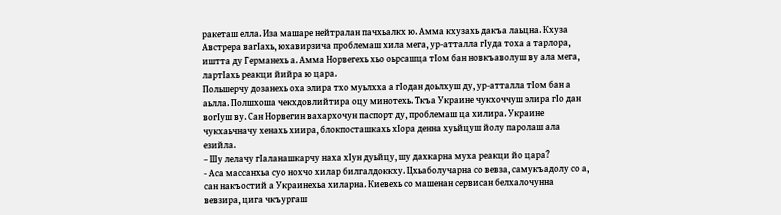ракеташ елла. Иза машаре нейтралан пачхьалкх ю. Амма кхузахь дакъа лаьцна. Кхуза Австрера вагIахь, юхавирзича проблемаш хила мега, ур-атталла гIуда тоха а тарлора, иштта ду Германехь а. Амма Норвегехь хьо оьрсашца тIом бан новкъаволуш ву ала мега, лартIахь реакци йийра ю цара.
Польшерчу дозанехь оха элира тхо муьлхха а гIодан доьлхуш ду, ур-атталла тIом бан а аьлла. Полшхоша чекхдовлийтира оцу минотехь. Ткъа Украине чукхоччуш элира гIо дан вогIуш ву. Сан Норвегин вахархочун паспорт ду, проблемаш ца хилира. Украине чукхаьчначу хенахь хиира, блокпосташкахь хIора денна хуьйцуш йолу паролаш ала езийла.
– Шу лелачу гIаланашкарчу наха хIун дуьйцу, шу дахкарна муха реакци йо цара?
- Аса массанхьа суо нохчо хилар билгалдоккху. Цхьаболучарна со вевза, самукъадолу со а, сан накъостий а Украинехьа хиларна. Киевехь со машенан сервисан белхалочунна вевзира, цига чкъургаш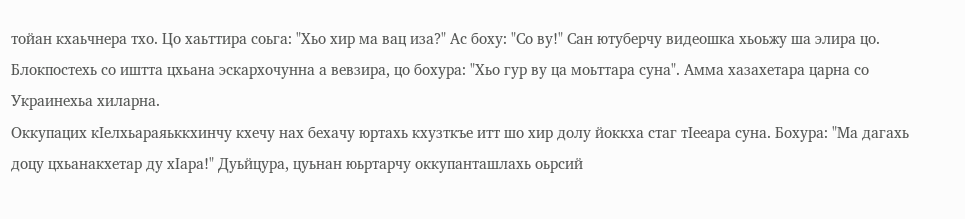тойан кхаьчнера тхо. Цо хаьттира соьга: "Хьо хир ма вац иза?" Ас боху: "Со ву!" Сан ютуберчу видеошка хьоьжу ша элира цо. Блокпостехь со иштта цхьана эскархочунна а вевзира, цо бохура: "Хьо гур ву ца моьттара суна". Амма хазахетара царна со Украинехьа хиларна.
Оккупацих кIелхьараяьккхинчу кхечу нах бехачу юртахь кхузткъе итт шо хир долу йоккха стаг тIееара суна. Бохура: "Ма дагахь доцу цхьанакхетар ду хIара!" Дуьйцура, цуьнан юьртарчу оккупанташлахь оьрсий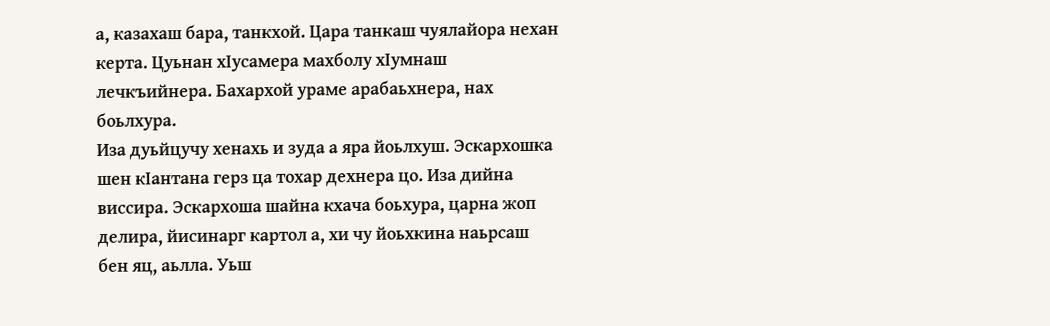а, казахаш бара, танкхой. Цара танкаш чуялайора нехан керта. Цуьнан хIусамера махболу хIумнаш лечкъийнера. Бахархой ураме арабаьхнера, нах боьлхура.
Иза дуьйцучу хенахь и зуда а яра йоьлхуш. Эскархошка шен кIантана герз ца тохар дехнера цо. Иза дийна виссира. Эскархоша шайна кхача боьхура, царна жоп делира, йисинарг картол а, хи чу йоьхкина наьрсаш бен яц, аьлла. Уьш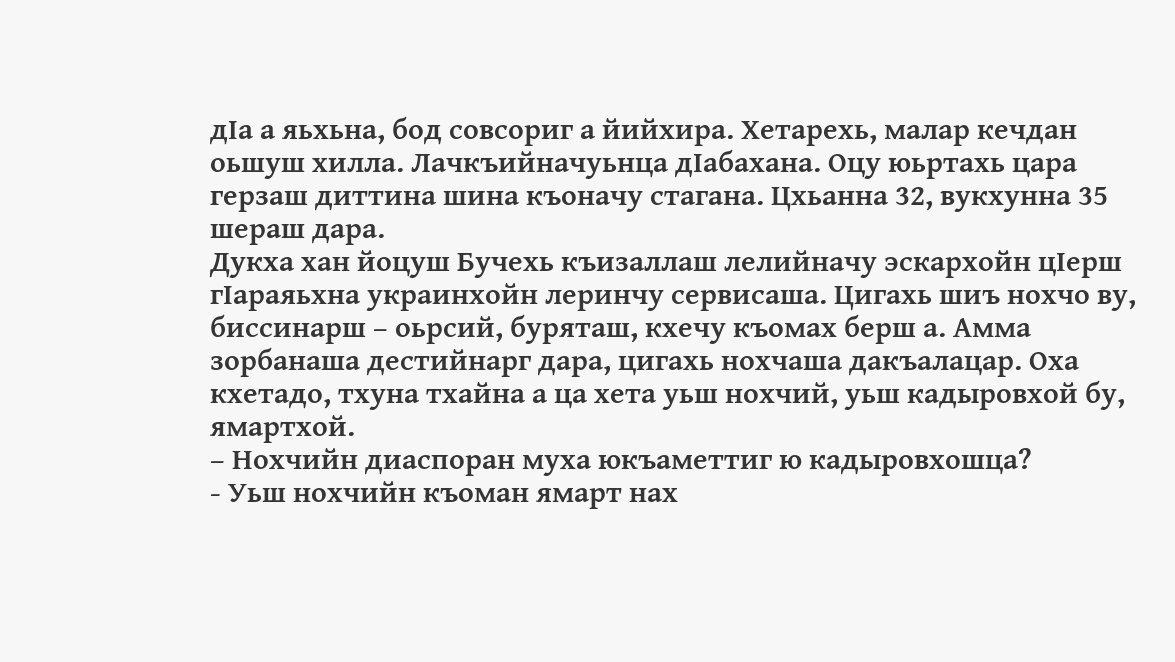дIа а яьхьна, бод совсориг а йийхира. Хетарехь, малар кечдан оьшуш хилла. Лачкъийначуьнца дIабахана. Оцу юьртахь цара герзаш диттина шина къоначу стагана. Цхьанна 32, вукхунна 35 шераш дара.
Дукха хан йоцуш Бучехь къизаллаш лелийначу эскархойн цIерш гIараяьхна украинхойн леринчу сервисаша. Цигахь шиъ нохчо ву, биссинарш – оьрсий, буряташ, кхечу къомах берш а. Амма зорбанаша дестийнарг дара, цигахь нохчаша дакъалацар. Оха кхетадо, тхуна тхайна а ца хета уьш нохчий, уьш кадыровхой бу, ямартхой.
– Нохчийн диаспоран муха юкъаметтиг ю кадыровхошца?
- Уьш нохчийн къоман ямарт нах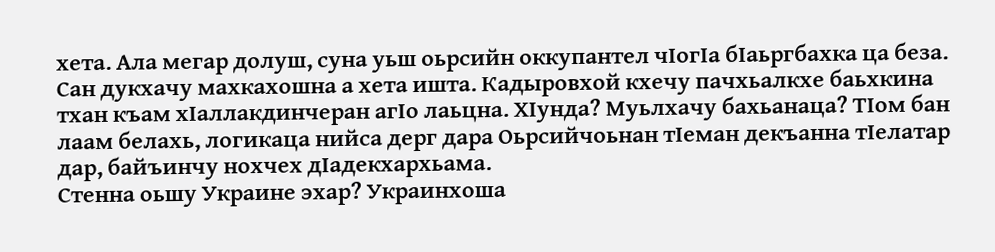хета. Ала мегар долуш, суна уьш оьрсийн оккупантел чIогIа бIаьргбахка ца беза. Сан дукхачу махкахошна а хета ишта. Кадыровхой кхечу пачхьалкхе баьхкина тхан къам хIаллакдинчеран агIо лаьцна. ХIунда? Муьлхачу бахьанаца? ТIом бан лаам белахь, логикаца нийса дерг дара Оьрсийчоьнан тIеман декъанна тIелатар дар, байъинчу нохчех дIадекхархьама.
Стенна оьшу Украине эхар? Украинхоша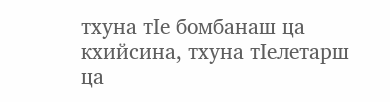тхуна тIе бомбанаш ца кхийсина, тхуна тIелетарш ца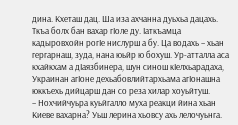дина. Кхеташ дац. Ша иза ахчанна дуьхьа дацахь. Ткъа болх бан вахар гIоле ду. Iаткъамца кадыровхойн рогIе нислурш а бу. Ца водахь – хьан гергарнаш, зуда, нана юьйр ю бохуш. Ур-атталла аса кхайкхам а дIаязбинера, шун синош кIелхьарадаха, Украинан агIоне дехьабовлийтархьама агIонашна юккъехь дийцарш дан со реза хилар хоуьйтуш.
– Нохчийчуьра куьйгалло муха реакци йина хьан Киеве вахарна? Уьш лерина хьовсу ахь лелочуьнга.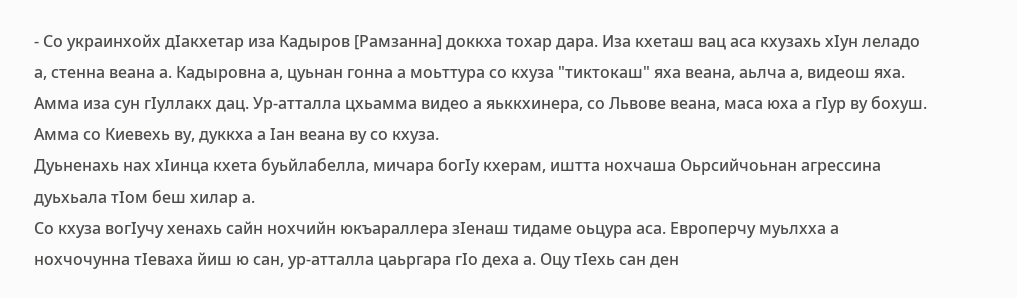- Со украинхойх дIакхетар иза Кадыров [Рамзанна] доккха тохар дара. Иза кхеташ вац аса кхузахь хIун леладо а, стенна веана а. Кадыровна а, цуьнан гонна а моьттура со кхуза "тиктокаш" яха веана, аьлча а, видеош яха. Амма иза сун гIуллакх дац. Ур-атталла цхьамма видео а яьккхинера, со Львове веана, маса юха а гIур ву бохуш. Амма со Киевехь ву, дуккха а Iан веана ву со кхуза.
Дуьненахь нах хIинца кхета буьйлабелла, мичара богIу кхерам, иштта нохчаша Оьрсийчоьнан агрессина дуьхьала тIом беш хилар а.
Со кхуза вогIучу хенахь сайн нохчийн юкъараллера зIенаш тидаме оьцура аса. Европерчу муьлхха а нохчочунна тIеваха йиш ю сан, ур-атталла цаьргара гIо деха а. Оцу тIехь сан ден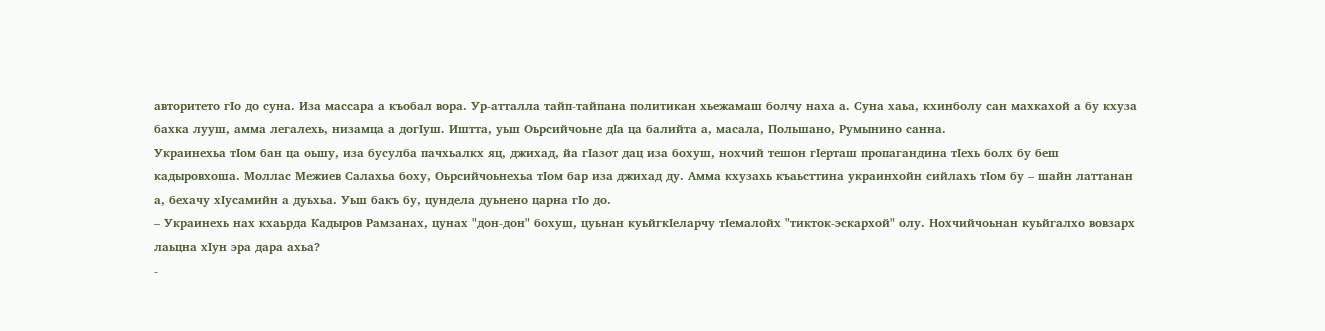авторитето гIо до суна. Иза массара а къобал вора. Ур-атталла тайп-тайпана политикан хьежамаш болчу наха а. Суна хаьа, кхинболу сан махкахой а бу кхуза бахка лууш, амма легалехь, низамца а догIуш. Иштта, уьш Оьрсийчоьне дIа ца балийта а, масала, Польшано, Румынино санна.
Украинехьа тIом бан ца оьшу, иза бусулба пачхьалкх яц, джихад, йа гIазот дац иза бохуш, нохчий тешон гIерташ пропагандина тIехь болх бу беш кадыровхоша. Моллас Межиев Салахьа боху, Оьрсийчоьнехьа тIом бар иза джихад ду. Амма кхузахь къаьсттина украинхойн сийлахь тIом бу – шайн латтанан а, бехачу хIусамийн а дуьхьа. Уьш бакъ бу, цундела дуьнено царна гIо до.
– Украинехь нах кхаьрда Кадыров Рамзанах, цунах "дон-дон" бохуш, цуьнан куьйгкIеларчу тIемалойх "тикток-эскархой" олу. Нохчийчоьнан куьйгалхо вовзарх лаьцна хIун эра дара ахьа?
-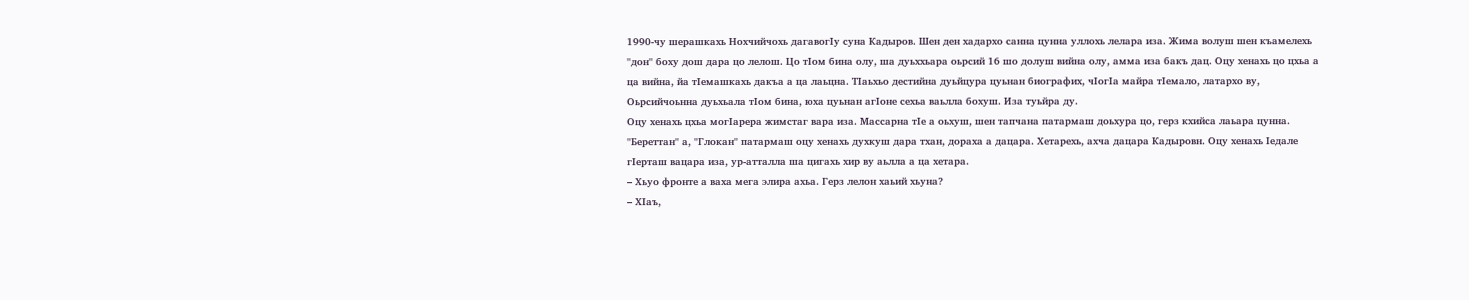1990-чу шерашкахь Нохчийчохь дагавогIу суна Кадыров. Шен ден хадархо санна цунна уллохь лелара иза. Жима волуш шен къамелехь "дон" боху дош дара цо лелош. Цо тIом бина олу, ша дуьххьара оьрсий 16 шо долуш вийна олу, амма иза бакъ дац. Оцу хенахь цо цхьа а ца вийна, йа тIемашкахь дакъа а ца лаьцна. ТIаьхьо дестийна дуьйцура цуьнан биографих, чIогIа майра тIемало, латархо ву, Оьрсийчоьнна дуьхьала тIом бина, юха цуьнан агIоне сехьа ваьлла бохуш. Иза туьйра ду.
Оцу хенахь цхьа могIарера жимстаг вара иза. Массарна тIе а оьхуш, шен тапчана патармаш доьхура цо, герз кхийса лаьара цунна. "Береттан" а, "Глокан" патармаш оцу хенахь духкуш дара тхан, дораха а дацара. Хетарехь, ахча дацара Кадыровн. Оцу хенахь Iедале гIерташ вацара иза, ур-атталла ша цигахь хир ву аьлла а ца хетара.
– Хьуо фронте а ваха мега элира ахьа. Герз лелон хаьий хьуна?
– ХIаъ,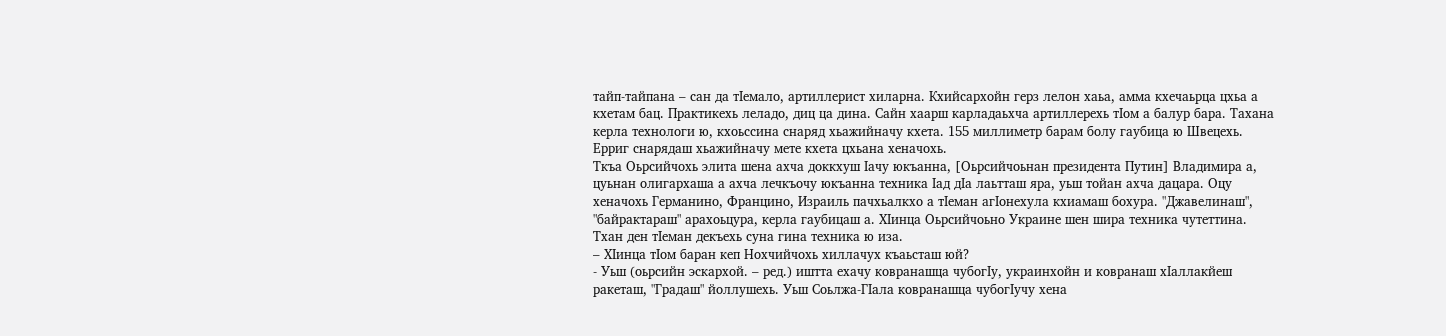тайп-тайпана – сан да тIемало, артиллерист хиларна. Кхийсархойн герз лелон хаьа, амма кхечаьрца цхьа а кхетам бац. Практикехь леладо, диц ца дина. Сайн хаарш карладаьхча артиллерехь тIом а балур бара. Тахана керла технологи ю, кхоьссина снаряд хьажийначу кхета. 155 миллиметр барам болу гаубица ю Швецехь. Ерриг снарядаш хьажийначу мете кхета цхьана хеначохь.
Ткъа Оьрсийчохь элита шена ахча доккхуш Iачу юкъанна, [Оьрсийчоьнан президента Путин] Владимира а, цуьнан олигархаша а ахча лечкъочу юкъанна техника Iад дIа лаьтташ яра, уьш тойан ахча дацара. Оцу хеначохь Германино, Францино, Израиль пачхьалкхо а тIеман агIонехула кхиамаш бохура. "Джавелинаш", "байрактараш" арахоьцура, керла гаубицаш а. ХIинца Оьрсийчоьно Украине шен шира техника чутеттина. Тхан ден тIеман декъехь суна гина техника ю иза.
– ХIинца тIом баран кеп Нохчийчохь хиллачух къаьсташ юй?
- Уьш (оьрсийн эскархой. – ред.) иштта ехачу ковранашца чубогIу, украинхойн и ковранаш хIаллакйеш ракеташ, "Градаш" йоллушехь. Уьш Соьлжа-ГIала ковранашца чубогIучу хена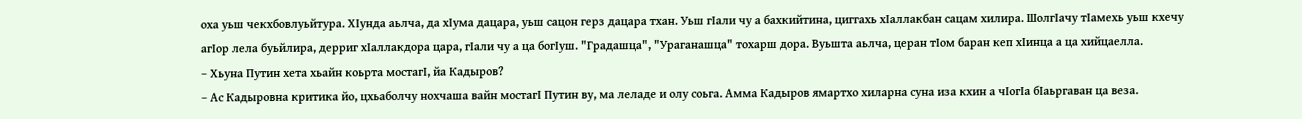оха уьш чекхбовлуьйтура. ХIунда аьлча, да хIума дацара, уьш сацон герз дацара тхан. Уьш гIали чу а бахкийтина, циггахь хIаллакбан сацам хилира. ШолгIачу тIамехь уьш кхечу агIор лела буьйлира, дерриг хIаллакдора цара, гIали чу а ца богIуш. "Градашца", "Ураганашца" тохарш дора. Вуьшта аьлча, церан тIом баран кеп хIинца а ца хийцаелла.
– Хьуна Путин хета хьайн коьрта мостагI, йа Кадыров?
– Ас Кадыровна критика йо, цхьаболчу нохчаша вайн мостагI Путин ву, ма леладе и олу соьга. Амма Кадыров ямартхо хиларна суна иза кхин а чIогIа бIаьргаван ца веза.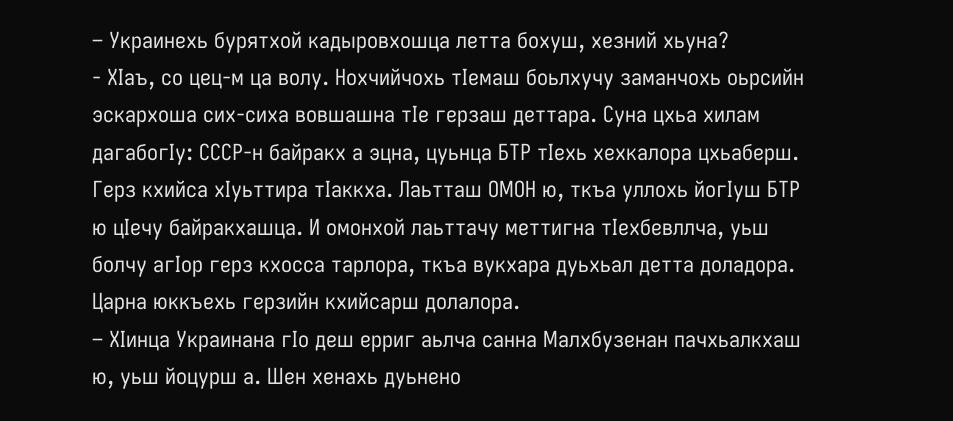– Украинехь бурятхой кадыровхошца летта бохуш, хезний хьуна?
- ХIаъ, со цец-м ца волу. Нохчийчохь тIемаш боьлхучу заманчохь оьрсийн эскархоша сих-сиха вовшашна тIе герзаш деттара. Суна цхьа хилам дагабогIу: СССР-н байракх а эцна, цуьнца БТР тIехь хехкалора цхьаберш. Герз кхийса хIуьттира тIаккха. Лаьтташ ОМОН ю, ткъа уллохь йогIуш БТР ю цIечу байракхашца. И омонхой лаьттачу меттигна тIехбевллча, уьш болчу агIор герз кхосса тарлора, ткъа вукхара дуьхьал детта доладора. Царна юккъехь герзийн кхийсарш долалора.
– ХIинца Украинана гIо деш ерриг аьлча санна Малхбузенан пачхьалкхаш ю, уьш йоцурш а. Шен хенахь дуьнено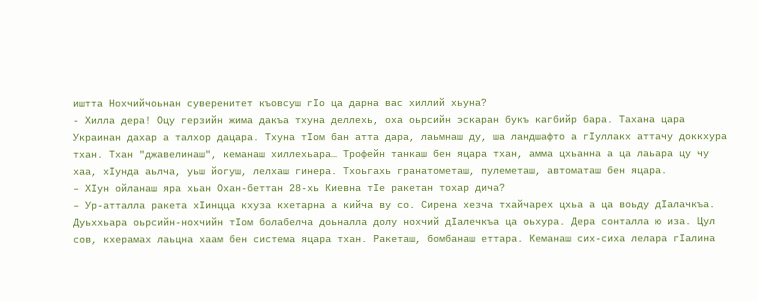иштта Нохчийчоьнан суверенитет къовсуш гIо ца дарна вас хиллий хьуна?
- Хилла дера! Оцу герзийн жима дакъа тхуна деллехь, оха оьрсийн эскаран букъ кагбийр бара. Тахана цара Украинан дахар а талхор дацара. Тхуна тIом бан атта дара, лаьмнаш ду, ша ландшафто а гIуллакх аттачу доккхура тхан. Тхан "джавелинаш", кеманаш хиллехьара… Трофейн танкаш бен яцара тхан, амма цхьанна а ца лаьара цу чу хаа, хIунда аьлча, уьш йогуш, лелхаш гинера. Тхоьгахь гранатометаш, пулеметаш, автоматаш бен яцара.
– ХIун ойланаш яра хьан Охан-беттан 28-хь Киевна тIе ракетан тохар дича?
– Ур-атталла ракета хIинцца кхуза кхетарна а кийча ву со. Сирена хезча тхайчарех цхьа а ца воьду дIалачкъа.
Дуьххьара оьрсийн-нохчийн тIом болабелча доьналла долу нохчий дIалечкъа ца оьхура. Дера сонталла ю иза. Цул сов, кхерамах лаьцна хаам бен система яцара тхан. Ракеташ, бомбанаш еттара. Кеманаш сих-сиха лелара гIалина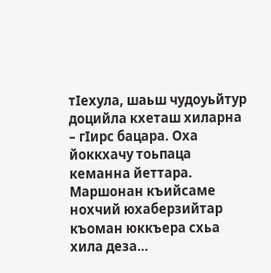тIехула, шаьш чудоуьйтур доцийла кхеташ хиларна – гIирс бацара. Оха йоккхачу тоьпаца кеманна йеттара.
Маршонан къийсаме нохчий юхаберзийтар къоман юккъера схьа хила деза…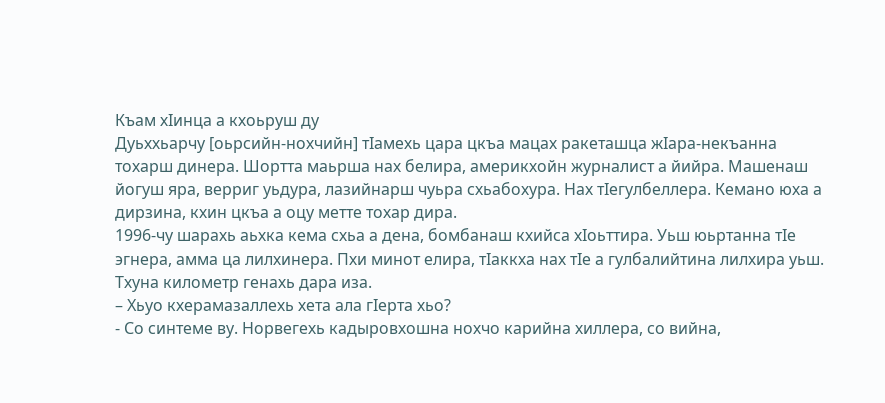Къам хIинца а кхоьруш ду
Дуьххьарчу [оьрсийн-нохчийн] тIамехь цара цкъа мацах ракеташца жIара-некъанна тохарш динера. Шортта маьрша нах белира, америкхойн журналист а йийра. Машенаш йогуш яра, верриг уьдура, лазийнарш чуьра схьабохура. Нах тIегулбеллера. Кемано юха а дирзина, кхин цкъа а оцу метте тохар дира.
1996-чу шарахь аьхка кема схьа а дена, бомбанаш кхийса хIоьттира. Уьш юьртанна тIе эгнера, амма ца лилхинера. Пхи минот елира, тIаккха нах тIе а гулбалийтина лилхира уьш. Тхуна километр генахь дара иза.
– Хьуо кхерамазаллехь хета ала гIерта хьо?
- Со синтеме ву. Норвегехь кадыровхошна нохчо карийна хиллера, со вийна,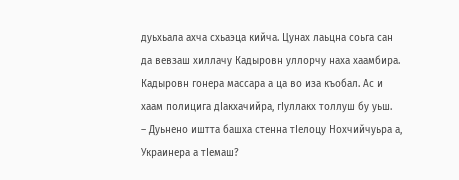дуьхьала ахча схьаэца кийча. Цунах лаьцна соьга сан да вевзаш хиллачу Кадыровн уллорчу наха хаамбира. Кадыровн гонера массара а ца во иза къобал. Ас и хаам полицига дIакхачийра, гIуллакх толлуш бу уьш.
– Дуьнено иштта башха стенна тIелоцу Нохчийчуьра а, Украинера а тIемаш?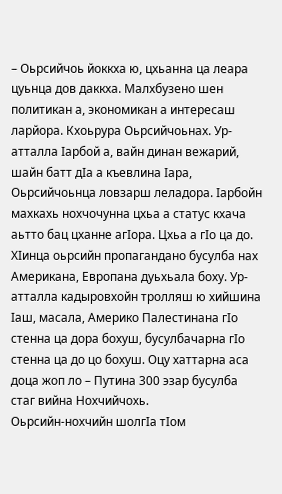– Оьрсийчоь йоккха ю, цхьанна ца леара цуьнца дов даккха. Малхбузено шен политикан а, экономикан а интересаш ларйора. Кхоьрура Оьрсийчоьнах. Ур-атталла Iарбой а, вайн динан вежарий, шайн батт дIа а къевлина Iара, Оьрсийчоьнца ловзарш леладора. Iарбойн махкахь нохчочунна цхьа а статус кхача аьтто бац цханне агIора. Цхьа а гIо ца до.
ХIинца оьрсийн пропагандано бусулба нах Американа, Европана дуьхьала боху. Ур-атталла кадыровхойн тролляш ю хийшина Iаш, масала, Америко Палестинана гIо стенна ца дора бохуш, бусулбачарна гIо стенна ца до цо бохуш. Оцу хаттарна аса доца жоп ло – Путина 300 эзар бусулба стаг вийна Нохчийчохь.
Оьрсийн-нохчийн шолгIа тIом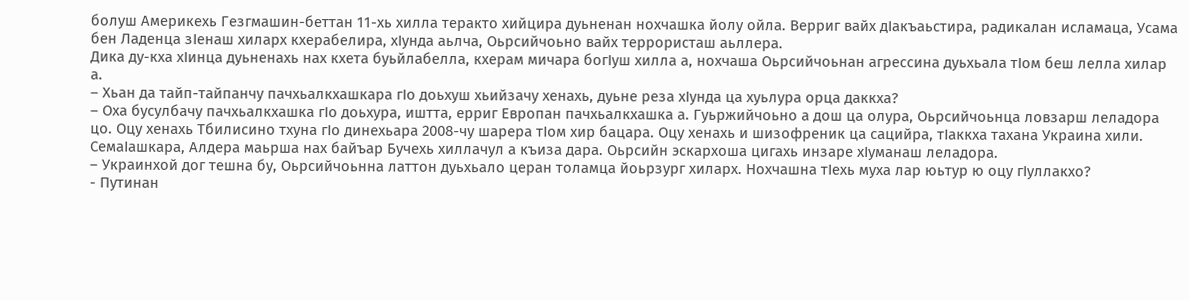болуш Америкехь Гезгмашин-беттан 11-хь хилла теракто хийцира дуьненан нохчашка йолу ойла. Верриг вайх дIакъаьстира, радикалан исламаца, Усама бен Ладенца зIенаш хиларх кхерабелира, хIунда аьлча, Оьрсийчоьно вайх террористаш аьллера.
Дика ду-кха хIинца дуьненахь нах кхета буьйлабелла, кхерам мичара богIуш хилла а, нохчаша Оьрсийчоьнан агрессина дуьхьала тIом беш лелла хилар а.
– Хьан да тайп-тайпанчу пачхьалкхашкара гIо доьхуш хьийзачу хенахь, дуьне реза хIунда ца хуьлура орца даккха?
– Оха бусулбачу пачхьалкхашка гIо доьхура, иштта, ерриг Европан пачхьалкхашка а. Гуьржийчоьно а дош ца олура, Оьрсийчоьнца ловзарш леладора цо. Оцу хенахь Тбилисино тхуна гIо динехьара 2008-чу шарера тIом хир бацара. Оцу хенахь и шизофреник ца сацийра, тIаккха тахана Украина хили. СемаIашкара, Алдера маьрша нах байъар Бучехь хиллачул а къиза дара. Оьрсийн эскархоша цигахь инзаре хIуманаш леладора.
– Украинхой дог тешна бу, Оьрсийчоьнна латтон дуьхьало церан толамца йоьрзург хиларх. Нохчашна тIехь муха лар юьтур ю оцу гIуллакхо?
- Путинан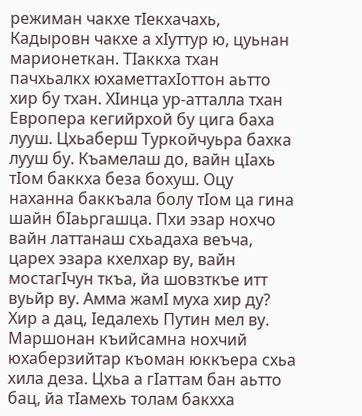режиман чакхе тIекхачахь, Кадыровн чакхе а хIуттур ю, цуьнан марионеткан. ТIаккха тхан пачхьалкх юхаметтахIоттон аьтто хир бу тхан. ХIинца ур-атталла тхан Европера кегийрхой бу цига баха лууш. Цхьаберш Туркойчуьра бахка лууш бу. Къамелаш до, вайн цIахь тIом баккха беза бохуш. Оцу наханна баккъала болу тIом ца гина шайн бIаьргашца. Пхи эзар нохчо вайн латтанаш схьадаха веъча, царех эзара кхелхар ву, вайн мостагIчун ткъа, йа шовзткъе итт вуьйр ву. Амма жамI муха хир ду? Хир а дац, Iедалехь Путин мел ву.
Маршонан къийсамна нохчий юхаберзийтар къоман юккъера схьа хила деза. Цхьа а гIаттам бан аьтто бац, йа тIамехь толам бакхха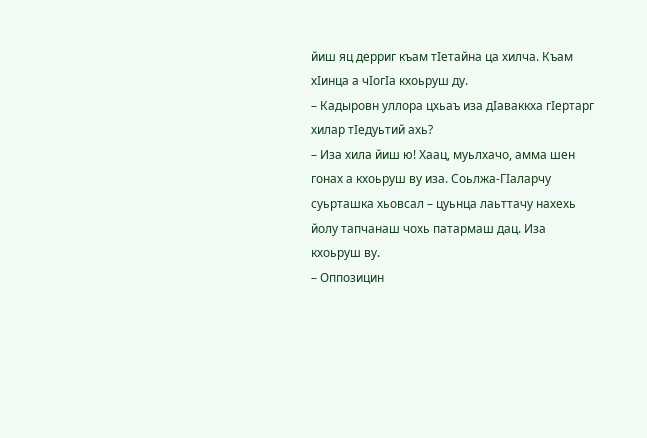йиш яц дерриг къам тIетайна ца хилча. Къам хIинца а чIогIа кхоьруш ду.
– Кадыровн уллора цхьаъ иза дIаваккха гIертарг хилар тIедуьтий ахь?
– Иза хила йиш ю! Хаац, муьлхачо, амма шен гонах а кхоьруш ву иза. Соьлжа-ГIаларчу суьрташка хьовсал – цуьнца лаьттачу нахехь йолу тапчанаш чохь патармаш дац. Иза кхоьруш ву.
– Оппозицин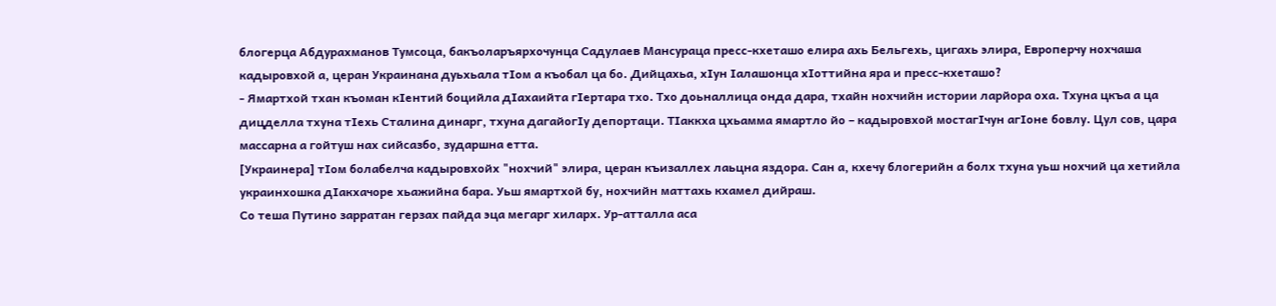блогерца Абдурахманов Тумсоца, бакъоларъярхочунца Садулаев Мансураца пресс-кхеташо елира ахь Бельгехь, цигахь элира, Европерчу нохчаша кадыровхой а, церан Украинана дуьхьала тIом а къобал ца бо. Дийцахьа, хIун Iалашонца хIоттийна яра и пресс-кхеташо?
- Ямартхой тхан къоман кIентий боцийла дIахаийта гIертара тхо. Тхо доьналлица онда дара, тхайн нохчийн истории ларйора оха. Тхуна цкъа а ца дицделла тхуна тIехь Сталина динарг, тхуна дагайогIу депортаци. ТIаккха цхьамма ямартло йо – кадыровхой мостагIчун агIоне бовлу. Цул сов, цара массарна а гойтуш нах сийсазбо, зударшна етта.
[Украинера] тIом болабелча кадыровхойх "нохчий" элира, церан къизаллех лаьцна яздора. Сан а, кхечу блогерийн а болх тхуна уьш нохчий ца хетийла украинхошка дIакхачоре хьажийна бара. Уьш ямартхой бу, нохчийн маттахь кхамел дийраш.
Со теша Путино зарратан герзах пайда эца мегарг хиларх. Ур-атталла аса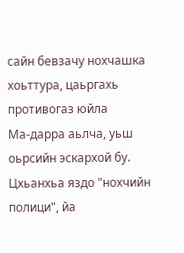сайн бевзачу нохчашка хоьттура, цаьргахь противогаз юйла
Ма-дарра аьлча, уьш оьрсийн эскархой бу. Цхьанхьа яздо "нохчийн полици", йа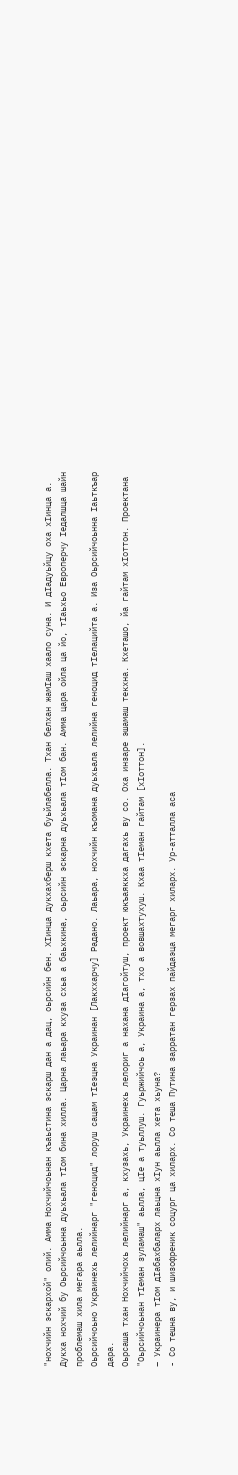"нохчийн эскархой" олий. Амма Нохчийчоьнан къаьстина эскарш дан а дац, оьрсийн бен. ХIинца дукхахберш кхета буьйлабелла. Тхан белхан жамIаш хаало суна. И дIадуьйцу оха хIинца а. Дукха нохчий бу Оьрсийчоьнна дуьхьала тIом бина хилла. Царна лаьара кхуза схьа а баьхкина, оьрсийн эскарна дуьхьала тIом бан. Амма цара ойла ца йо, тIаьхьо Европерчу Iедалшца шайн проблемаш хила мегара аьлла.
Оьрсийчоьно Украинехь лелийнарг "геноцид" лоруш сацам тIеэцна Украинан [Лакххарчу] Радано. Лаьара, нохчийн къомана дуьхьала лелийна геноцид тIелацийта а. Иза Оьрсийчоьнна Iаьткъар дара.
Оьрсаша тхан Нохчийчохь лелийнарг а, кхузахь, Украинехь лелориг а нахана дIагойтуш, проект юкъаяккха дагахь ву со. Оха инзаре эшамаш текхна. Кхеташо, йа гайтам хIоттон. Проектана "Оьрсийчоьнан тIеман зуламаш" аьлла, цIе а туьллуш. Гуьржийчоь а, Украина а, тхо а вовшахтухуш. Кхаа тIеман гайтам [хIоттон].
– Украинера тIом дIабахбаларх лаьцна хIун аьлла хета хьуна?
- Со тешна ву, и шизофреник соцург ца хиларх. Со теша Путина зарратан герзах пайдаэца мегарг хиларх. Ур-атталла аса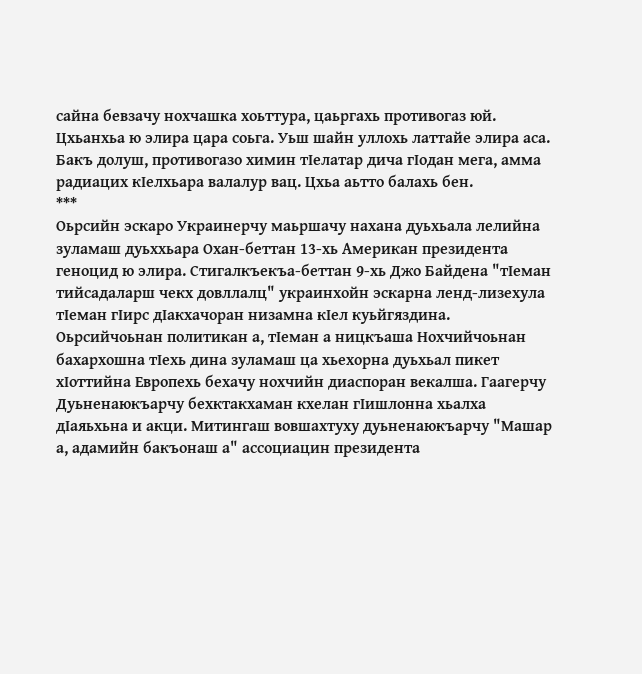сайна бевзачу нохчашка хоьттура, цаьргахь противогаз юй. Цхьанхьа ю элира цара соьга. Уьш шайн уллохь латтайе элира аса. Бакъ долуш, противогазо химин тIелатар дича гIодан мега, амма радиацих кIелхьара валалур вац. Цхьа аьтто балахь бен.
***
Оьрсийн эскаро Украинерчу маьршачу нахана дуьхьала лелийна зуламаш дуьххьара Охан-беттан 13-хь Американ президента геноцид ю элира. Стигалкъекъа-беттан 9-хь Джо Байдена "тIеман тийсадаларш чекх довллалц" украинхойн эскарна ленд-лизехула тIеман гIирс дIакхачоран низамна кIел куьйгяздина.
Оьрсийчоьнан политикан а, тIеман а ницкъаша Нохчийчоьнан бахархошна тIехь дина зуламаш ца хьехорна дуьхьал пикет хIоттийна Европехь бехачу нохчийн диаспоран векалша. Гаагерчу Дуьненаюкъарчу бехктакхаман кхелан гIишлонна хьалха дIаяьхьна и акци. Митингаш вовшахтуху дуьненаюкъарчу "Машар а, адамийн бакъонаш а" ассоциацин президента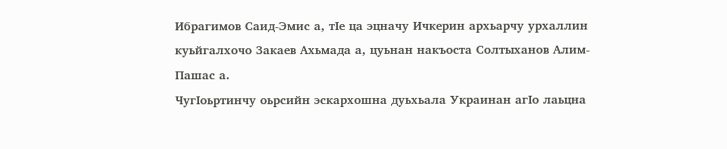Ибрагимов Саид-Эмис а, тIе ца эцначу Ичкерин архьарчу урхаллин куьйгалхочо Закаев Ахьмада а, цуьнан накъоста Солтыханов Алим-Пашас а.
ЧугIоьртинчу оьрсийн эскархошна дуьхьала Украинан агIо лаьцна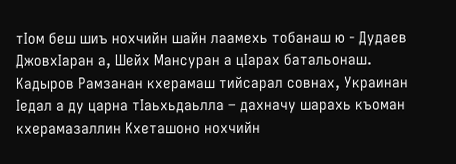тIом беш шиъ нохчийн шайн лаамехь тобанаш ю - Дудаев ДжовхIаран а, Шейх Мансуран а цIарах батальонаш. Кадыров Рамзанан кхерамаш тийсарал совнах, Украинан Iедал а ду царна тIаьхьдаьлла – дахначу шарахь къоман кхерамазаллин Кхеташоно нохчийн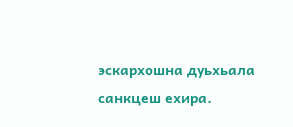эскархошна дуьхьала санкцеш ехира.